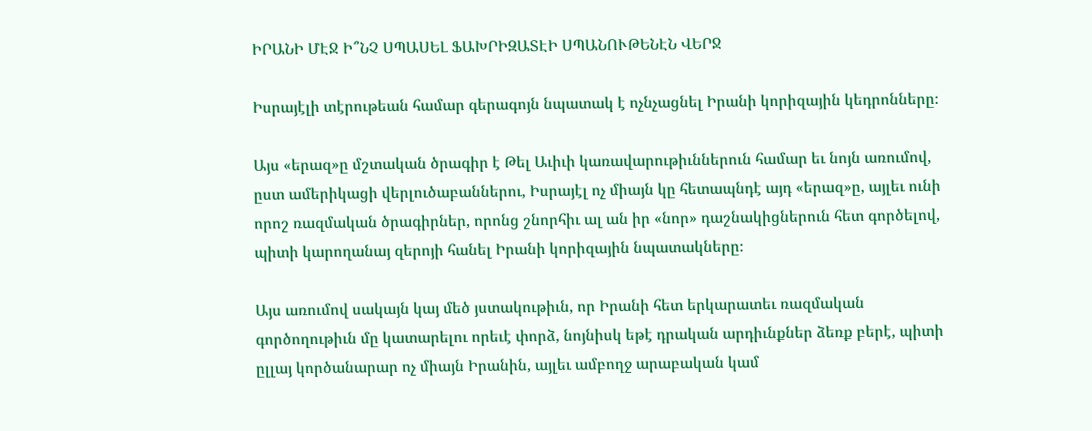ԻՐԱՆԻ ՄԷՋ Ի՞ՆՉ ՍՊԱՍԵԼ ՖԱԽՐԻԶԱՏԷԻ ՍՊԱՆՈՒԹԵՆԷՆ ՎԵՐՋ

Իսրայէլի տէրութեան համար գերագոյն նպատակ է ոչնչացնել Իրանի կորիզային կեդրոնները։

Այս «երազ»ը մշտական ծրագիր է Թել Աւիւի կառավարութիւններուն համար եւ նոյն առումով, ըստ ամերիկացի վերլուծաբաններու, Իսրայէլ ոչ միայն կը հետապնդէ այդ «երազ»ը, այլեւ ունի որոշ ռազմական ծրագիրներ, որոնց շնորհիւ ալ ան իր «նոր» դաշնակիցներուն հետ գործելով, պիտի կարողանայ զերոյի հանել Իրանի կորիզային նպատակները։

Այս առումով սակայն կայ մեծ յստակութիւն, որ Իրանի հետ երկարատեւ ռազմական գործողութիւն մը կատարելու որեւէ փորձ, նոյնիսկ եթէ դրական արդիւնքներ ձեռք բերէ, պիտի ըլլայ կործանարար ոչ միայն Իրանին, այլեւ ամբողջ արաբական կամ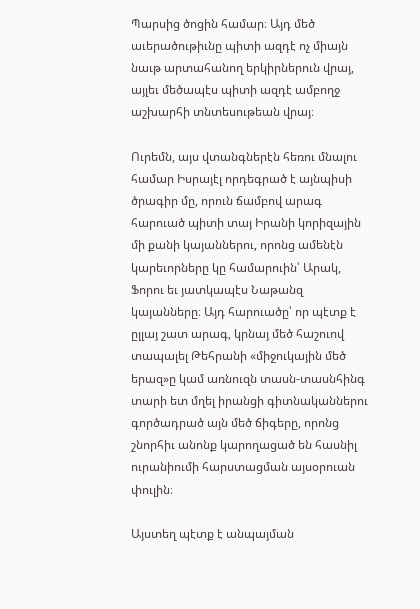Պարսից ծոցին համար։ Այդ մեծ աւերածութիւնը պիտի ազդէ ոչ միայն նաւթ արտահանող երկիրներուն վրայ, այլեւ մեծապէս պիտի ազդէ ամբողջ աշխարհի տնտեսութեան վրայ։

Ուրեմն, այս վտանգներէն հեռու մնալու համար Իսրայէլ որդեգրած է այնպիսի ծրագիր մը, որուն ճամբով արագ հարուած պիտի տայ Իրանի կորիզային մի քանի կայաններու, որոնց ամենէն կարեւորները կը համարուին՝ Արակ, Ֆորու եւ յատկապէս Նաթանզ կայանները։ Այդ հարուածը՝ որ պէտք է ըլլայ շատ արագ, կրնայ մեծ հաշուով տապալել Թեհրանի «միջուկային մեծ երազ»ը կամ առնուզն տասն-տասնհինգ տարի ետ մղել իրանցի գիտնականներու գործադրած այն մեծ ճիգերը, որոնց շնորհիւ անոնք կարողացած են հասնիլ ուրանիումի հարստացման այսօրուան փուլին։

Այստեղ պէտք է անպայման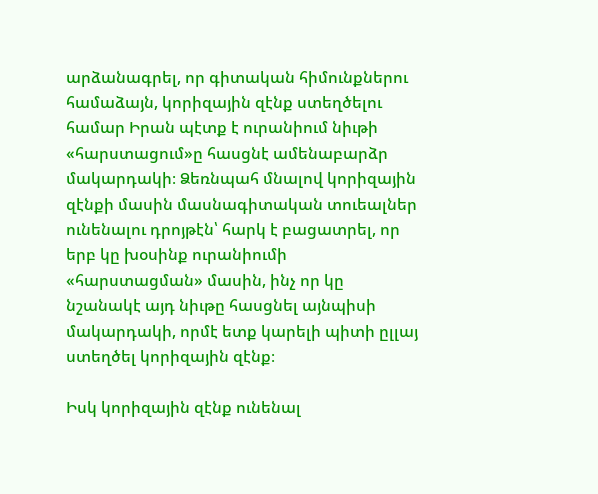արձանագրել, որ գիտական հիմունքներու համաձայն, կորիզային զէնք ստեղծելու համար Իրան պէտք է ուրանիում նիւթի «հարստացում»ը հասցնէ ամենաբարձր մակարդակի։ Ձեռնպահ մնալով կորիզային զէնքի մասին մասնագիտական տուեալներ ունենալու դրոյթէն՝ հարկ է բացատրել, որ երբ կը խօսինք ուրանիումի «հարստացման» մասին, ինչ որ կը նշանակէ այդ նիւթը հասցնել այնպիսի մակարդակի, որմէ ետք կարելի պիտի ըլլայ ստեղծել կորիզային զէնք։

Իսկ կորիզային զէնք ունենալ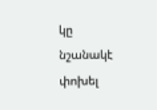կը նշանակէ փոխել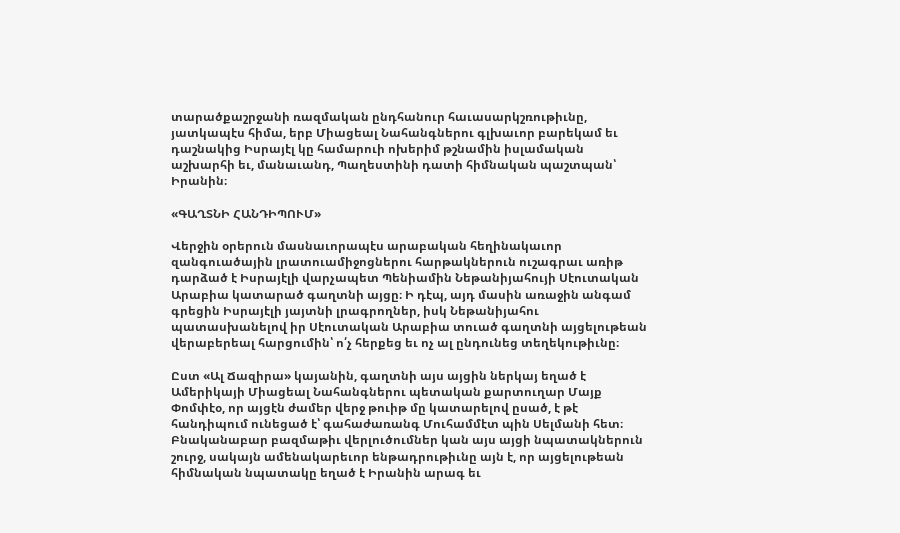տարածքաշրջանի ռազմական ընդհանուր հաւասարկշռութիւնը, յատկապէս հիմա, երբ Միացեալ Նահանգներու գլխաւոր բարեկամ եւ դաշնակից Իսրայէլ կը համարուի ոխերիմ թշնամին իսլամական աշխարհի եւ, մանաւանդ, Պաղեստինի դատի հիմնական պաշտպան՝ Իրանին։

«ԳԱՂՏՆԻ ՀԱՆԴԻՊՈՒՄ»

Վերջին օրերուն մասնաւորապէս արաբական հեղինակաւոր զանգուածային լրատուամիջոցներու հարթակներուն ուշագրաւ առիթ դարձած է Իսրայէլի վարչապետ Պենիամին Նեթանիյահույի Սէուտական Արաբիա կատարած գաղտնի այցը։ Ի դէպ, այդ մասին առաջին անգամ գրեցին Իսրայէլի յայտնի լրագրողներ, իսկ Նեթանիյահու պատասխանելով իր Սէուտական Արաբիա տուած գաղտնի այցելութեան վերաբերեալ հարցումին՝ ո՛չ հերքեց եւ ոչ ալ ընդունեց տեղեկութիւնը։

Ըստ «Ալ Ճազիրա» կայանին, գաղտնի այս այցին ներկայ եղած է Ամերիկայի Միացեալ Նահանգներու պետական քարտուղար Մայք Փոմփէօ, որ այցէն ժամեր վերջ թուիթ մը կատարելով ըսած, է թէ հանդիպում ունեցած է՝ գահաժառանգ Մուհամմէտ պին Սելմանի հետ։ Բնականաբար բազմաթիւ վերլուծումներ կան այս այցի նպատակներուն շուրջ, սակայն ամենակարեւոր ենթադրութիւնը այն է, որ այցելութեան հիմնական նպատակը եղած է Իրանին արագ եւ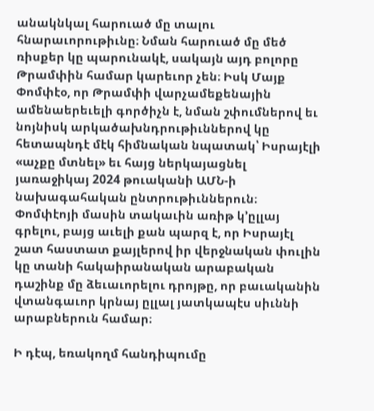անակնկալ հարուած մը տալու հնարաւորութիւնը։ Նման հարուած մը մեծ ռիսքեր կը պարունակէ, սակայն այդ բոլորը Թրամփին համար կարեւոր չեն։ Իսկ Մայք Փոմփէօ, որ Թրամփի վարչամեքենային ամենաերեւելի գործիչն է, նման շփումներով եւ նոյնիսկ արկածախնդրութիւններով կը հետապնդէ մէկ հիմնական նպատակ՝ Իսրայէլի «աչքը մտնել» եւ հայց ներկայացնել յառաջիկայ 2024 թուականի ԱՄՆ-ի նախագահական ընտրութիւններուն։ Փոմփէոյի մասին տակաւին առիթ կ՚ըլլայ գրելու, բայց աւելի քան պարզ է, որ Իսրայէլ շատ հաստատ քայլերով իր վերջնական փուլին կը տանի հակաիրանական արաբական դաշինք մը ձեւաւորելու դրոյթը, որ բաւականին վտանգաւոր կրնայ ըլլալ յատկապէս սիւննի արաբներուն համար։

Ի դէպ, եռակողմ հանդիպումը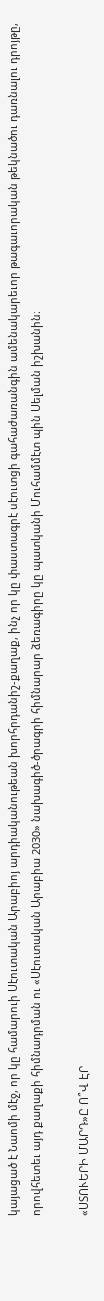կայացած է Նաոմի մէջ, որ կը համարուի Սէուտական Արաբիոյ արդիականութեան խորհրդանիշ-քաղաք, ինչ որ կը փաստագրէ սէուտցի գահաժառանգին ամենակարեւոր թագաւորական թեկնածու դառնալու դրոյթը, որովհետեւ այդ քաղաքի հիմնադրման ու «Սէուտական Արաբիա 2030» նախագիծ-ծրագրի հիմնարար ձեռագիրը կը պատկանի Մուհամմէտ պին Սելման իշխանին։

«ՍՏՈՒԵՐԻ ՄԱՐԴ»Ը Ո՞Վ ԷՐ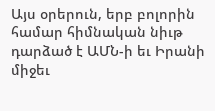Այս օրերուն, երբ բոլորին համար հիմնական նիւթ դարձած է ԱՄՆ-ի եւ Իրանի միջեւ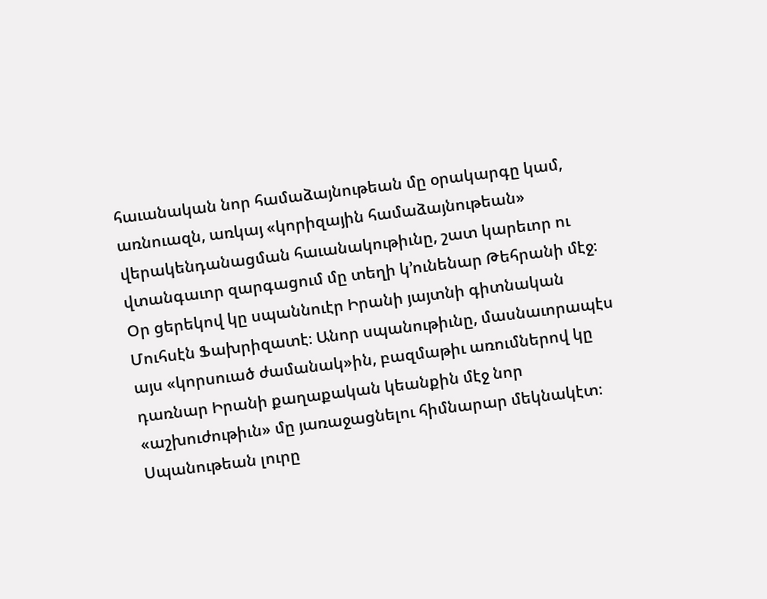հաւանական նոր համաձայնութեան մը օրակարգը կամ, առնուազն, առկայ «կորիզային համաձայնութեան» վերակենդանացման հաւանակութիւնը, շատ կարեւոր ու վտանգաւոր զարգացում մը տեղի կ՚ունենար Թեհրանի մէջ։ Օր ցերեկով կը սպաննուէր Իրանի յայտնի գիտնական Մուհսէն Ֆախրիզատէ։ Անոր սպանութիւնը, մասնաւորապէս այս «կորսուած ժամանակ»ին, բազմաթիւ առումներով կը դառնար Իրանի քաղաքական կեանքին մէջ նոր «աշխուժութիւն» մը յառաջացնելու հիմնարար մեկնակէտ։ Սպանութեան լուրը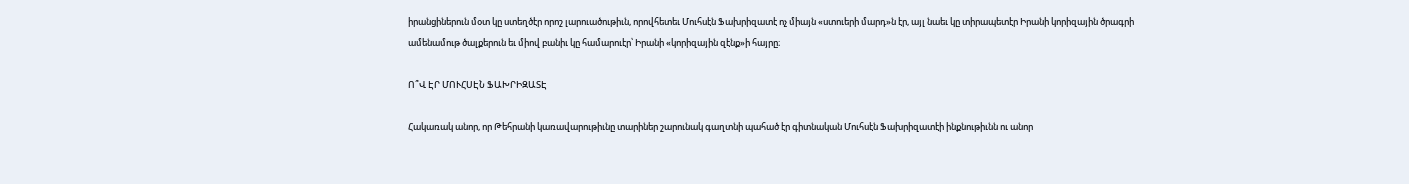իրանցիներուն մօտ կը ստեղծէր որոշ լարուածութիւն, որովհետեւ Մուհսէն Ֆախրիզատէ ոչ միայն «ստուերի մարդ»ն էր, այլ նաեւ կը տիրապետէր Իրանի կորիզային ծրագրի ամենամութ ծալքերուն եւ միով բանիւ կը համարուէր՝ Իրանի «կորիզային զէնք»ի հայրը։

Ո՞Վ ԷՐ ՄՈՒՀՍԷՆ ՖԱԽՐԻԶԱՏԷ

Հակառակ անոր, որ Թեհրանի կառավարութիւնը տարիներ շարունակ գաղտնի պահած էր գիտնական Մուհսէն Ֆախրիզատէի ինքնութիւնն ու անոր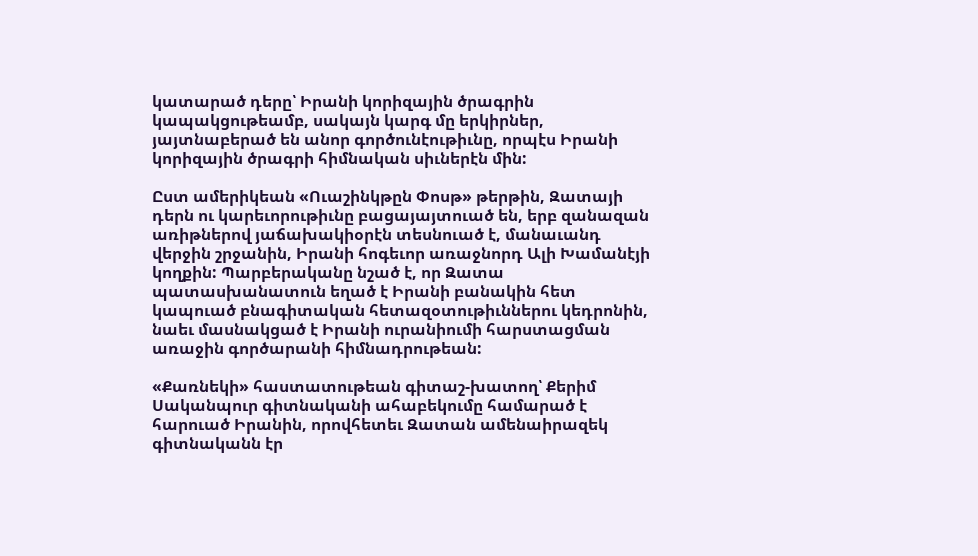կատարած դերը՝ Իրանի կորիզային ծրագրին կապակցութեամբ, սակայն կարգ մը երկիրներ, յայտնաբերած են անոր գործունէութիւնը, որպէս Իրանի կորիզային ծրագրի հիմնական սիւներէն մին:

Ըստ ամերիկեան «Ուաշինկթըն Փոսթ» թերթին, Զատայի դերն ու կարեւորութիւնը բացայայտուած են, երբ զանազան առիթներով յաճախակիօրէն տեսնուած է, մանաւանդ վերջին շրջանին, Իրանի հոգեւոր առաջնորդ Ալի Խամանէյի կողքին: Պարբերականը նշած է, որ Զատա պատասխանատուն եղած է Իրանի բանակին հետ կապուած բնագիտական հետազօտութիւններու կեդրոնին, նաեւ մասնակցած է Իրանի ուրանիումի հարստացման առաջին գործարանի հիմնադրութեան:

«Քառնեկի» հաստատութեան գիտաշ-խատող՝ Քերիմ Սականպուր գիտնականի ահաբեկումը համարած է հարուած Իրանին, որովհետեւ Զատան ամենաիրազեկ գիտնականն էր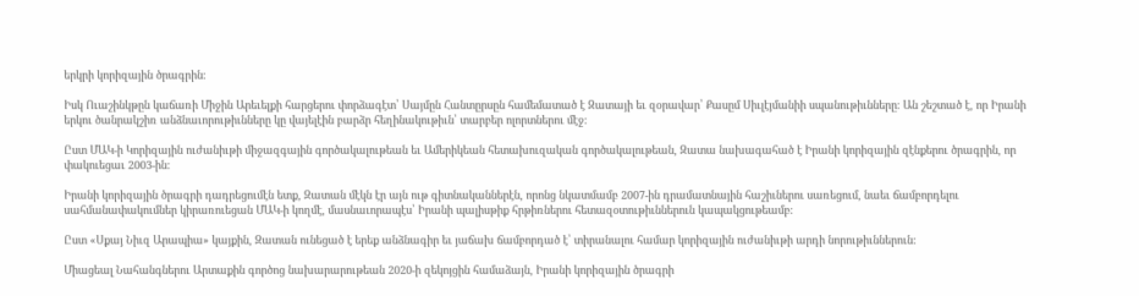երկրի կորիզային ծրագրին։

Իսկ Ուաշինկթըն կաճառի Միջին Արեւելքի հարցերու փորձագէտ՝ Սայմըն Հանտըրսըն համեմատած է Զատայի եւ զօրավար՝ Քասըմ Սիւլէյմանիի սպանութիւնները։ Ան շեշտած է, որ Իրանի երկու ծանրակշիռ անձնաւորութիւնները կը վայելէին բարձր հեղինակութիւն՝ տարբեր ոլորտներու մէջ:

Ըստ ՄԱԿ-ի Կորիզային ուժանիւթի միջազգային գործակալութեան եւ Ամերիկեան հետախուզական գործակալութեան, Զատա նախագահած է Իրանի կորիզային զէնքերու ծրագրին, որ փակուեցաւ 2003-ին:

Իրանի կորիզային ծրագրի դադրեցումէն ետք, Զատան մէկն էր այն ութ գիտնականներէն, որոնց նկատմամբ 2007-ին դրամատնային հաշիւներու սառեցում, նաեւ ճամբորդելու սահմանափակումներ կիրառուեցան ՄԱԿ-ի կողմէ, մասնաւորապէս՝ Իրանի պալիսթիք հրթիռներու հետազօտութիւններուն կապակցութեամբ:

Ըստ «Սքայ Նիւզ Արապիա» կայքին, Զատան ունեցած է երեք անձնագիր եւ յաճախ ճամբորդած է՝ տիրանալու համար կորիզային ուժանիւթի արդի նորութիւններուն:

Միացեալ Նահանգներու Արտաքին գործոց նախարարութեան 2020-ի զեկոյցին համաձայն, Իրանի կորիզային ծրագրի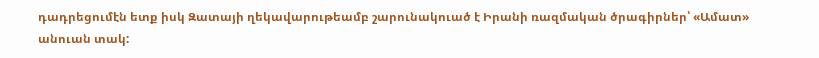դադրեցումէն ետք իսկ Զատայի ղեկավարութեամբ շարունակուած է Իրանի ռազմական ծրագիրներ՝ «Ամատ» անուան տակ: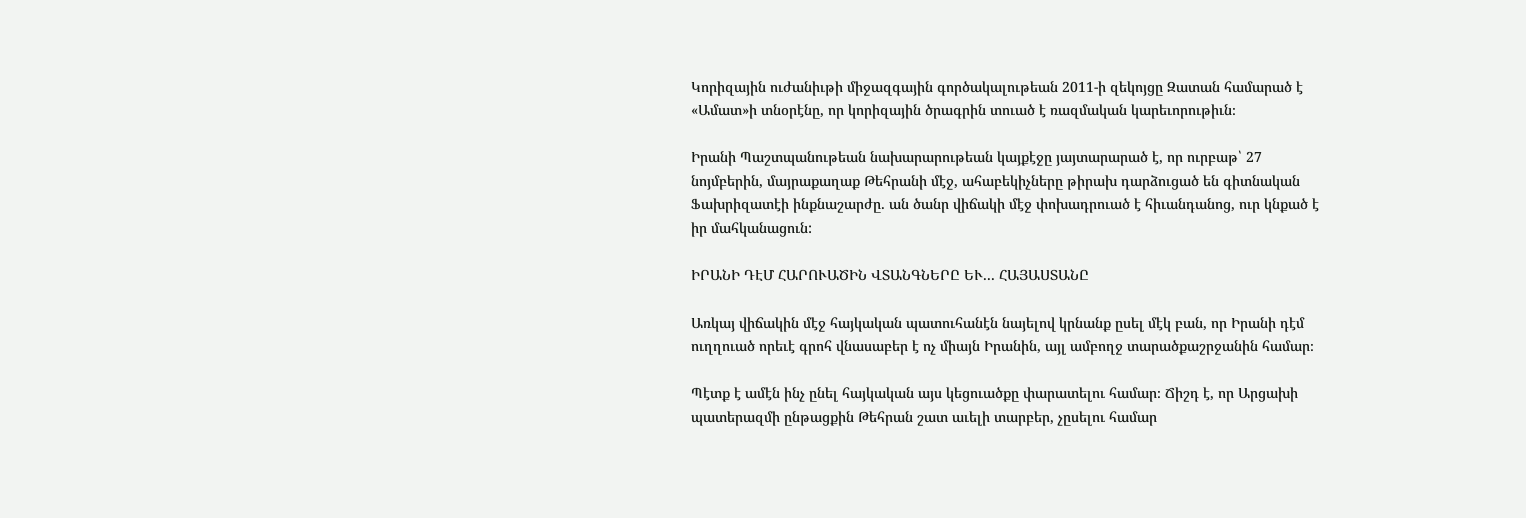Կորիզային ուժանիւթի միջազգային գործակալութեան 2011-ի զեկոյցը Զատան համարած է «Ամատ»ի տնօրէնը, որ կորիզային ծրագրին տուած է ռազմական կարեւորութիւն։

Իրանի Պաշտպանութեան նախարարութեան կայքէջը յայտարարած է, որ ուրբաթ՝ 27 նոյմբերին, մայրաքաղաք Թեհրանի մէջ, ահաբեկիչները թիրախ դարձուցած են գիտնական Ֆախրիզատէի ինքնաշարժը. ան ծանր վիճակի մէջ փոխադրուած է հիւանդանոց, ուր կնքած է իր մահկանացուն:

ԻՐԱՆԻ ԴԷՄ ՀԱՐՈՒԱԾԻՆ ՎՏԱՆԳՆԵՐԸ ԵՒ... ՀԱՅԱՍՏԱՆԸ

Առկայ վիճակին մէջ հայկական պատուհանէն նայելով կրնանք ըսել մէկ բան, որ Իրանի դէմ ուղղուած որեւէ գրոհ վնասաբեր է ոչ միայն Իրանին, այլ ամբողջ տարածքաշրջանին համար։

Պէտք է ամէն ինչ ընել հայկական այս կեցուածքը փարատելու համար։ Ճիշդ է, որ Արցախի պատերազմի ընթացքին Թեհրան շատ աւելի տարբեր, չըսելու համար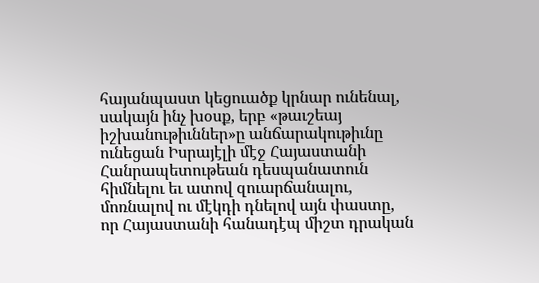հայանպաստ կեցուածք կրնար ունենալ, սակայն ինչ խօսք, երբ «թաւշեայ իշխանութիւններ»ը անճարակութիւնը ունեցան Իսրայէլի մէջ Հայաստանի Հանրապետութեան դեսպանատուն հիմնելու եւ ատով զուարճանալու, մոռնալով ու մէկդի դնելով այն փաստը, որ Հայաստանի հանադէպ միշտ դրական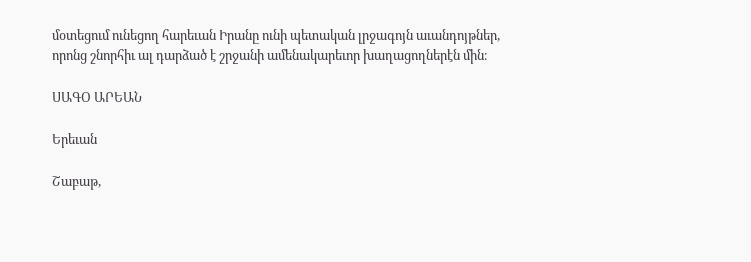մօտեցում ունեցող հարեւան Իրանը ունի պետական լրջագոյն աւանդոյթներ, որոնց շնորհիւ ալ դարձած է շրջանի ամենակարեւոր խաղացողներէն մին։

ՍԱԳՕ ԱՐԵԱՆ

Երեւան

Շաբաթ,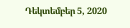Դեկտեմբեր 5, 2020